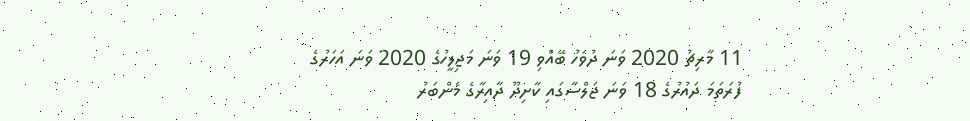11 މާރިޗު 2020 ވަނަ ދުވަހު ބޭއްވި 19 ވަނަ މަޖިލީހުގެ 2020 ވަނަ އަހަރުގެ ފުރަތަމަ ދައުރުގެ 18 ވަނަ ޖަލްސާގައި ކާށިދޫ ދާއިރާގެ މެންބަރު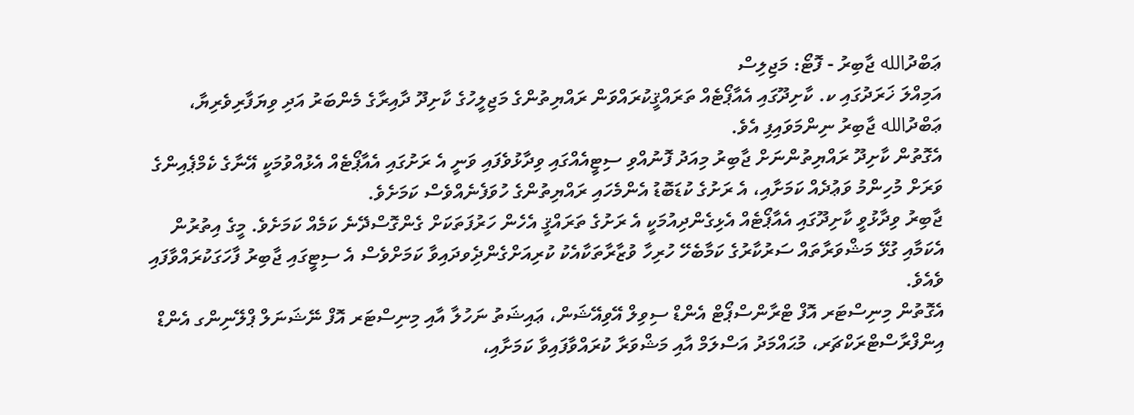ޢަބްދުالله ޖާބިރު - ފޮޓޯ: މަޖިލިސް
އަމިއްލަ ޚަރަދުގައި ކ. ކާށިދޫގައި އެއާޕޯޓެއް ތަރައްޤީކުރައްވަން ރައްޔިތުންގެ މަޖިލީހުގެ ކާށިދޫ ދާއިރާގެ މެންބަރު އަދި ވިޔަފާރިވެރިޔާ، ޢަބްދުالله ޖާބިރު ނިންމަވައިފި އެވެ.
އެގޮތުން ކާށިދޫ ރައްޔިތުންނަށް ޖާބިރު މިއަދު ފޮނުއްވި ސިޓީއެއްގައި ވިދާޅުވެފައި ވަނީ އެ ރަށުގައި އެއާޕޯޓެއް އެޅުއްވުމަކީ އޭނާގެ ކެމްޕެއިންގެ ވަރަށް މުހިންމު ވަޢުދެއް ކަމަށާއި، އެ ރަށުގެ ކުޑަބޮޑު އެންމެހައި ރައްޔިތުންގެ ހުވަފެނެއްވެސް ކަމަށެވެ.
ޖާބިރު ވިދާޅުވީ ކާށިދޫގައި އެއާޕޯޓެއް އެޅިގެންދިއުމަކީ އެ ރަށުގެ ތަރައްޤީ އެހެން ހަރުފަތަކަށް ގެންގޮސްދޭނެ ކަމެއް ކަމަށެވެ. މީގެ އިތުރުން އެކަމާއި ގުޅޭ މަޝްވަރާތައް ސަރުކާރުގެ ކަމާބެހޭ ހުރިހާ ވުޒާރާތަކާއެކު ކުރިއަށްގެންދެިވދައިވާ ކަމަށްވެސް އެ ސިޓީގައި ޖާބިރު ފާހަގަކުރައްވާފައި ވެއެވެ.
އެގޮތުން މިނިސްޓަރ އޮފް ޓްރާންސްޕޯޓް އެންޑް ސިވިލް އޭވިއޭޝަން، ޢައިޝަތު ނަހުލާ އާއި މިނިސްޓަރ އޮފް ނޭޝަނަލް ޕްލޭނިންގ އެންޑް އިންފްރާސްޓްރަކްޗަރ، މުޙައްމަދު އަސްލަމް އާއި މަޝްވަރާ ކުރައްވާފައިވާ ކަމަށާއި،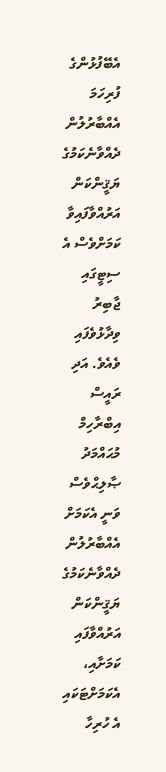އެބޭފުޅުންގެ ފުރިހަމަ އެއްބާރުލުން ދެއްވާނެކަމުގެ ޔަޤީންކަން އަރުއްވާފައިވާ ކަމަށްވެސް އެ ސިޓީގައި ޖާބިރު ވިދާޅުވެފައި ވެއެވެ. އަދި ރައީސް އިބްރާހިމް މުޙައްމަދު ޞާލިޙްވެސް ވަނީ އެކަމަށް އެއްބާރުލުން ދެއްވާނެކަމުގެ ޔަޤީންކަން އަރުއްވާފައި ކަމަށާއި، އެކަމަށްޓަކައި އެ ހުރިހާ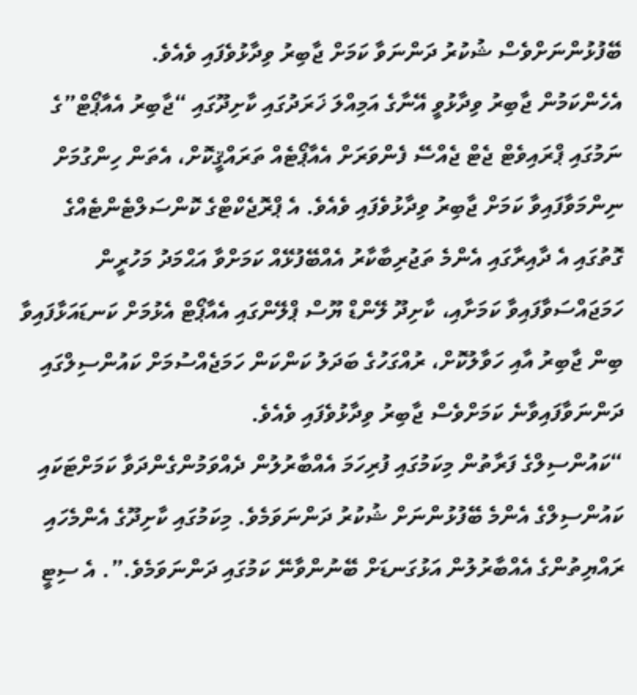ބޭފުޅުންނަށްވެސް ޝުކުރު ދަންނަވާ ކަމަށް ޖާބިރު ވިދާޅުވެފައި ވެއެވެ.
އެހެންކަމުން ޖާބިރު ވިދާޅުވީ އޭނާގެ އަމިއްލަ ޚަރަދުގައި ކާށިދޫގައި “ޖާބިރު އެއާޕޯޓް”ގެ ނަމުގައި ޕްރައިވެޓް ޖެޓް ޖެއްސޭ ފެންވަރަށް އެއާޕޯޓެއް ތަރައްޤީކޮށް، އެތަން ހިންގުމަށް ނިންމަވާފައިވާ ކަމަށް ޖާބިރު ވިދާޅުވެފައި ވެއެވެ. އެ ޕްރޮޖެކްޓްގެ ކޮންސަލްޓެންޓެއްގެ ގޮތުގައި އެ ދާއިރާގައި އެންމެ ތަޖުރިބާކާރު އެއްބޭފުޅޭއް ކަމަށްވާ އަޙްމަދު މަހުރީން ހަމަޖައްސަވާފައިވާ ކަމަށާއި، ކާށިދޫ ލޭންޑް ޔޫސް ޕްލޭންގައި އެއާޕޯޓް އެޅުމަށް ކަނޑައަޅާފައިވާ ބިން ޖާބިރު އާއި ހަވާލުކޮށް، ރުއްގަހުގެ ބަދަލު ކަންކަން ހަމަޖެއްސުމަށް ކައުންސިލްގައި ދަންނަވާފައިވާނެ ކަމަށްވެސް ޖާބިރު ވިދާޅުވެފައި ވެއެވެ.
“ކައުންސިލްގެ ފަރާތުން މިކަމުގައި ފުރިހަމަ އެއްބާރުލުން ދެއްވަމުންގެންދަވާ ކަމަށްޓަކައި ކައުންސިލްގެ އެންމެ ބޭފުޅުންނަށް ޝުކުރު ދަންނަވަމެވެ. މިކަމުގައި ކާށިދޫގެ އެންމެހައި ރައްޔިތުންގެ އެއްބާރުލުން އަޅުގަނޑަށް ބޭނުންވާނޭ ކަމުގައި ދަންނަވަމެވެ.”. އެ ސިޓީ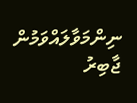ނިންމަވާލައްވަމުން ޖާބިރު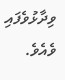ވިދާޅުވެފައި ވެއެވެ.